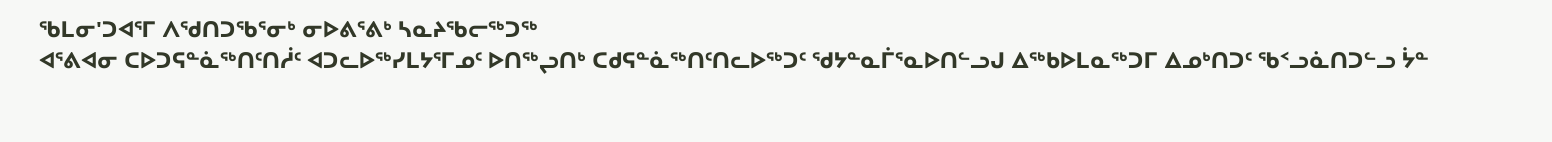ᖃᒪᓂ'ᑐᐊᕐᒥ ᐱᖁᑎᑐᖃᕐᓂᒃ ᓂᐅᕕᕐᕕᒃ ᓴᓇᔨᖃᓕᖅᑐᖅ
ᐊᕐᕕᐊᓂ ᑕᐅᑐᕋᓐᓈᖅᑎᑦᑎᓲᑦ ᐊᑐᓚᐅᖅᓯᒪᔭᕐᒥᓄᑦ ᐅᑎᖅᖢᑎᒃ ᑕᑯᕋᓐᓈᖅᑎᑦᑎᓚᐅᖅᑐᑦ ᖁᔭᓐᓇᒦᕐᓇᐅᑎᓪᓗᒍ ᐃᖅᑲᐅᒪᓇᖅᑐᒥ ᐃᓄᒃᑎᑐᑦ ᖃᑉᓗᓈᑎᑐᓪᓗ ᔮᓐ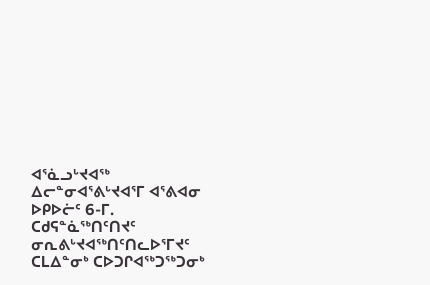ᐊᕐᓈᓗᒡᔪᐊᖅ ᐃᓕᓐᓂᐊᕐᕕᒡᔪᐊᕐᒥ ᐊᕐᕕᐊᓂ ᐅᑭᐅᓖᑦ 6-ᒥ.
ᑕᑯᕋᓐᓈᖅᑎᑦᑎᔪᑦ ᓂᕆᕕᒡᔪᐊᖅᑎᑦᑎᓚᐅᕐᒥᔪᑦ ᑕᒪᐃᓐᓂᒃ ᑕᐅᑐᒋᐊᖅᑐᖅᑐᓂᒃ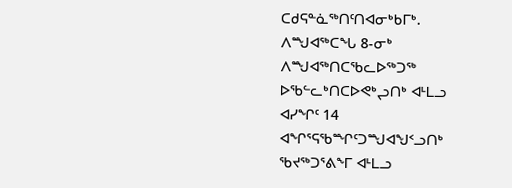ᑕᑯᕋᓐᓈᖅᑎᑦᑎᐊᓂᒃᑲᒥᒃ. ᐱᙳᐊᖅᑕᖓ 8-ᓂᒃ ᐱᙳᐊᖅᑎᑕᖃᓚᐅᖅᑐᖅ ᐅᖃᓪᓚᒃᑎᑕᐅᕙᒃᖢᑎᒃ ᐊᒻᒪᓗ ᐊᓯᖏᑦ 14 ᐊᖏᕐᕋᖃᙱᑦᑐᙳᐊᖑᑉᓗᑎᒃ ᖃᔪᖅᑐᕐᕕᖕᒥ ᐊᒻᒪᓗ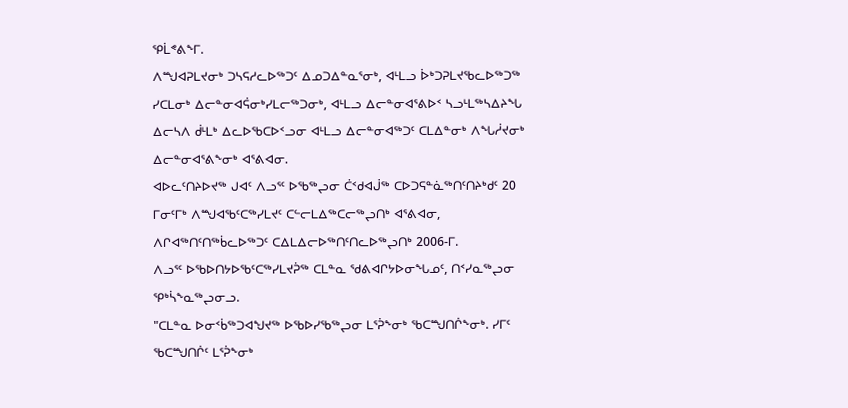ᕿᒫᕝᕕᖕᒥ.
ᐱᙳᐊᕈᒪᔪᓂᒃ ᑐᓴᕋᓱᓚᐅᖅᑐᑦ ᐃᓄᑐᐃᓐᓇᕐᓂᒃ, ᐊᒻᒪᓗ ᐆᒃᑐᕈᒪᔪᖃᓚᐅᖅᑐᖅ ᓯᑕᒪᓂᒃ ᐃᓕᓐᓂᐊᕌᓂᒃᓯᒪᓕᖅᑐᓂᒃ, ᐊᒻᒪᓗ ᐃᓕᓐᓂᐊᕐᕕᐅᑉ ᓴᓗᒻᒪᖅᓴᐃᔨᖓ ᐃᓕᓴᐱ ᑰᒻᒪᒃ ᐃᓚᐅᖃᑕᐅᑉᓗᓂ ᐊᒻᒪᓗ ᐃᓕᓐᓂᐊᖅᑐᑦ ᑕᒪᐃᓐᓂᒃ ᐱᖓᓲᔪᓂᒃ ᐃᓕᓐᓂᐊᕐᕕᖕᓂᒃ ᐊᕐᕕᐊᓂ.
ᐊᐅᓚᑦᑎᔨᐅᔪᖅ ᒍᐊᑦ ᐱᓗᕐᑦ ᐅᖃᖅᖢᓂ ᑖᑉᑯᐊᒎᖅ ᑕᐅᑐᕋᓐᓈᖅᑎᑦᑎᔨᒃᑯᑦ 20 ᒥᓂᑦᒥᒃ ᐱᙳᐊᖃᑦᑕᖅᓯᒪᔪᑦ ᑕᓪᓕᒪᐃᖅᑕᓕᖅᖢᑎᒃ ᐊᕐᕕᐊᓂ, ᐱᒋᐊᖅᑎᑦᑎᖅᑳᓚᐅᖅᑐᑦ ᑕᐃᒪᐃᓕᐅᖅᑎᑦᑎᓚᐅᖅᖢᑎᒃ 2006-ᒥ.
ᐱᓗᕐᑦ ᐅᖃᐅᑎᔭᐅᖃᑦᑕᖅᓯᒪᔪᕉᖅ ᑕᒪᓐᓇ ᖁᕕᐊᒋᔭᐅᓂᖓᓄᑦ, ᑎᑉᓯᓇᖅᖢᓂ ᕿᒃᓵᖕᓇᖅᖢᓂᓗ.
"ᑕᒪᓐᓇ ᐅᓂᑉᑳᖅᑐᐊᖑᔪᖅ ᐅᖃᐅᓯᖃᖅᖢᓂ ᒪᕐᕉᖕᓂᒃ ᖃᑕᙳᑎᒌᖕᓂᒃ. ᓯᒥᑦ ᖃᑕᙳᑎᒌᑦ ᒪᕐᕉᖕᓂᒃ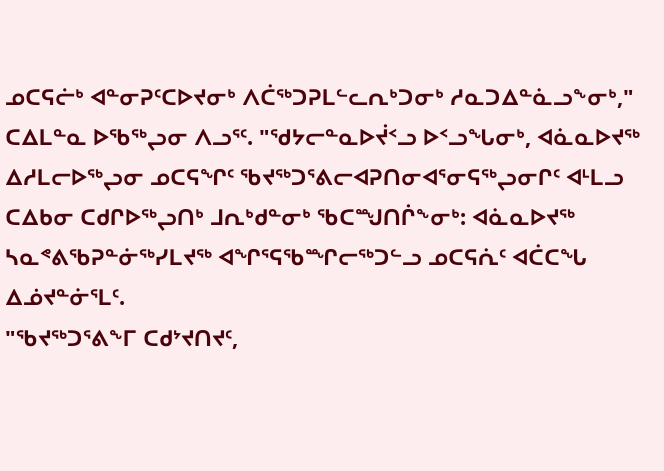ᓄᑕᕋᓖᒃ ᐊᓐᓂᕈᑦᑕᐅᔪᓂᒃ ᐱᑖᖅᑐᕈᒪᓪᓚᕆᒃᑐᓂᒃ ᓱᓇᑐᐃᓐᓈᓗᖕᓂᒃ," ᑕᐃᒪᓐᓇ ᐅᖃᖅᖢᓂ ᐱᓗᕐᑦ. "ᖁᔭᓕᓐᓇᐅᔫᑉᓗ ᐅᑉᓗᖓᓂᒃ, ᐊᓈᓇᐅᔪᖅ ᐃᓱᒪᓕᐅᖅᖢᓂ ᓄᑕᕋᖏᑦ ᖃᔪᖅᑐᕐᕕᓕᐊᕈᑎᓂᐊᕐᓂᕋᖅᖢᓂᒋᑦ ᐊᒻᒪᓗ ᑕᐃᑲᓂ ᑕᑯᒋᐅᖅᖢᑎᒃ ᒧᕆᒃᑯᓐᓂᒃ ᖃᑕᙳᑎᒌᖕᓂᒃ: ᐊᓈᓇᐅᔪᖅ ᓴᓇᕝᕕᖃᕈᓐᓃᖅᓯᒪᔪᖅ ᐊᖏᕐᕋᖃᙱᓕᖅᑐᓪᓗ ᓄᑕᕋᕇᑦ ᐊᑖᑕᖓ ᐃᓅᔪᓐᓃᕐᒪᑦ.
"ᖃᔪᖅᑐᕐᕕᖕᒥ ᑕᑯᔾᔪᑎᔪᑦ,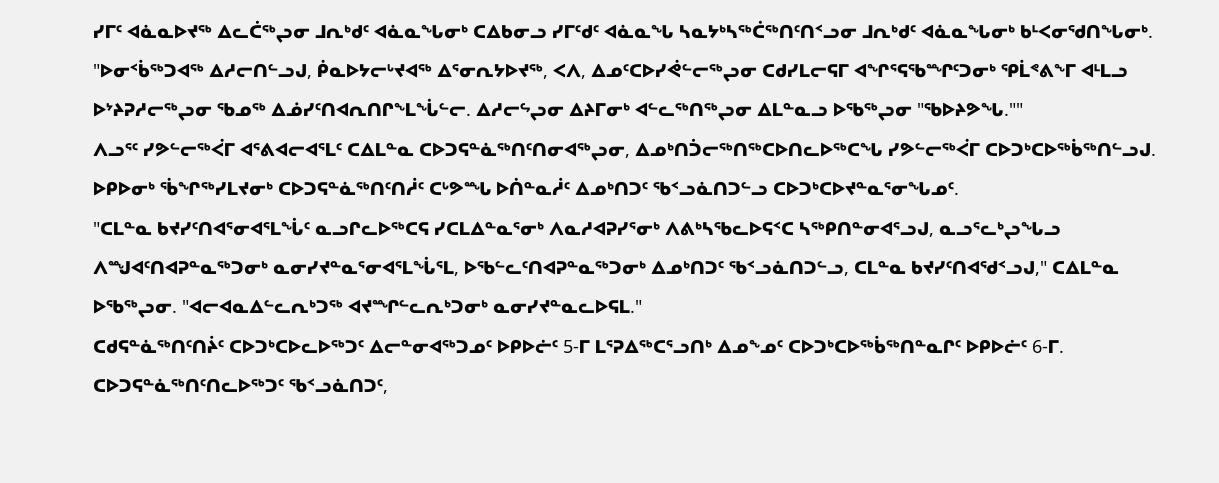ᓯᒥᑦ ᐊᓈᓇᐅᔪᖅ ᐃᓚᑖᖅᖢᓂ ᒧᕆᒃᑯᑦ ᐊᓈᓇᖓᓂᒃ ᑕᐃᑲᓂᓗ ᓯᒥᑦᑯᑦ ᐊᓈᓇᖓ ᓴᓇᔭᒃᓴᖅᑖᖅᑎᑦᑎᑉᓗᓂ ᒧᕆᒃᑯᑦ ᐊᓈᓇᖓᓂᒃ ᑲᒻᐸᓂᖁᑎᖓᓂᒃ.
"ᐅᓂᑉᑳᖅᑐᐊᖅ ᐃᓱᓕᑎᓪᓗᒍ, ᑮᓇᐅᔭᓕᒡᔪᐊᖅ ᐃᕐᓂᕆᔭᐅᔪᖅ, ᐸᐱ, ᐃᓄᑦᑕᐅᓯᕚᓪᓕᖅᖢᓂ ᑕᑯᓯᒪᓕᕋᒥ ᐊᖏᕐᕋᖃᙱᑦᑐᓂᒃ ᕿᒫᕝᕕᖕᒥ ᐊᒻᒪᓗ ᐅᔾᔨᕈᓱᓕᖅᖢᓂ ᖃᓄᖅ ᐃᓅᓯᑦᑎᐊᕆᑎᒋᖕᒪᖔᓪᓕ. ᐃᓱᓕᖦᖢᓂ ᐃᔨᒥᓂᒃ ᐊᓪᓚᖅᑎᖅᖢᓂ ᐃᒪᓐᓇᓗ ᐅᖃᖅᖢᓂ "ᖃᐅᔨᕗᖓ.""
ᐱᓗᕐᑦ ᓯᕗᓪᓕᖅᐹᒥ ᐊᕐᕕᐊᓕᐊᕐᒪᑦ ᑕᐃᒪᓐᓇ ᑕᐅᑐᕋᓐᓈᖅᑎᑦᑎᓂᐊᖅᖢᓂ, ᐃᓄᒃᑎᑑᓕᖅᑎᖅᑕᐅᑎᓚᐅᖅᑕᖓ ᓯᕗᓪᓕᖅᐹᒥ ᑕᐅᑐᒃᑕᐅᖅᑳᖅᑎᓪᓗᒍ. ᐅᑭᐅᓂᒃ ᖄᖏᖅᓯᒪᔪᓂᒃ ᑕᐅᑐᕋᓐᓈᖅᑎᑦᑎᓲᑦ ᑕᒡᕗᙵ ᐅᑏᓐᓇᓲᑦ ᐃᓄᒃᑎᑐᑦ ᖃᑉᓗᓈᑎᑐᓪᓗ ᑕᐅᑐᒃᑕᐅᔪᓐᓇᕐᓂᖓᓄᑦ.
"ᑕᒪᓐᓇ ᑲᔪᓯᑦᑎᐊᕐᓂᐊᕐᒪᖔᑦ ᓇᓗᒋᓚᐅᖅᑕᕋ ᓯᑕᒪᐃᓐᓇᕐᓂᒃ ᐱᓇᓱᐊᕈᓯᕐᓂᒃ ᐱᕕᒃᓴᖃᓚᐅᕋᑉᑕ ᓴᖅᑭᑎᓐᓂᐊᕐᓗᒍ, ᓇᓗᕐᓚᒃᖢᖓᓗ ᐱᙳᐊᑦᑎᐊᕈᓐᓇᖅᑐᓂᒃ ᓇᓂᓯᔪᓐᓇᕐᓂᐊᕐᒪᖔᕐᒪ, ᐅᖃᓪᓚᑦᑎᐊᕈᓐᓇᖅᑐᓂᒃ ᐃᓄᒃᑎᑐᑦ ᖃᑉᓗᓈᑎᑐᓪᓗ, ᑕᒪᓐᓇ ᑲᔪᓯᑦᑎᐊᖁᑉᓗᒍ," ᑕᐃᒪᓐᓇ ᐅᖃᖅᖢᓂ. "ᐊᓕᐊᓇᐃᓪᓚᕆᒃᑐᖅ ᐊᔪᙱᓪᓚᕆᒃᑐᓂᒃ ᓇᓂᓯᔪᓐᓇᓚᐅᕋᒪ."
ᑕᑯᕋᓐᓈᖅᑎᑦᑎᔩᑦ ᑕᐅᑐᒃᑕᐅᓚᐅᖅᑐᑦ ᐃᓕᓐᓂᐊᖅᑐᓄᑦ ᐅᑭᐅᓖᑦ 5-ᒥ ᒪᕐᕈᐃᖅᑕᕐᓗᑎᒃ ᐃᓄᖕᓄᑦ ᑕᐅᑐᒃᑕᐅᖅᑳᖅᑎᓐᓇᒋᑦ ᐅᑭᐅᓖᑦ 6-ᒥ.
ᑕᐅᑐᕋᓐᓈᖅᑎᑦᑎᓚᐅᖅᑐᑦ ᖃᑉᓗᓈᑎᑐᑦ,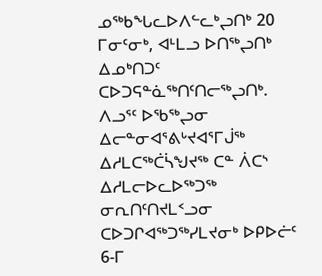ᓄᖅᑲᖓᓚᐅᐱᓪᓚᒃᖢᑎᒃ 20 ᒥᓂᑦᓂᒃ, ᐊᒻᒪᓗ ᐅᑎᖅᖢᑎᒃ ᐃᓄᒃᑎᑐᑦ ᑕᐅᑐᕋᓐᓈᖅᑎᑦᑎᓕᖅᖢᑎᒃ.
ᐱᓗᕐᑦ ᐅᖃᖅᖢᓂ ᐃᓕᓐᓂᐊᕐᕕᒡᔪᐊᕐᒥᒎᖅ ᐃᓱᒪᑕᖅᑖᓵᖑᔪᖅ ᑕᓐ ᐲᑕᔅ ᐃᓱᒪᓕᐅᓚᐅᖅᑐᖅ ᓂᕆᑎᑦᑎᔪᒪᑉᓗᓂ ᑕᐅᑐᒋᐊᖅᑐᖅᓯᒪᔪᓂᒃ ᐅᑭᐅᓖᑦ 6-ᒥ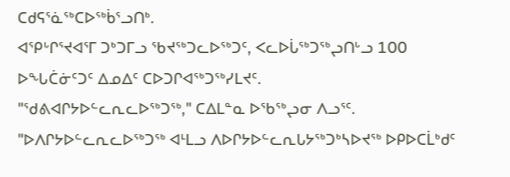ᑕᑯᕋᕐᓈᖅᑕᐅᖅᑳᕐᓗᑎᒃ.
ᐊᕿᒡᒋᕐᔪᐊᕐᒥ ᑐᒃᑐᒥᓗ ᖃᔪᖅᑐᓚᐅᖅᑐᑦ, ᐸᓚᐅᒑᖅᑐᖅᖢᑎᒡᓗ 100 ᐅᖓᑖᓃᑦᑐᑦ ᐃᓄᐃᑦ ᑕᐅᑐᒋᐊᖅᑐᖅᓯᒪᔪᑦ.
"ᖁᕕᐊᒋᔭᐅᓪᓚᕆᓚᐅᖅᑐᖅ," ᑕᐃᒪᓐᓇ ᐅᖃᖅᖢᓂ ᐱᓗᕐᑦ. "ᐅᐱᒋᔭᐅᓪᓚᕆᓚᐅᖅᑐᖅ ᐊᒻᒪᓗ ᐱᐅᒋᔭᐅᓪᓚᕆᒐᔭᖅᑐᒃᓴᐅᔪᖅ ᐅᑭᐅᑕᒫᒃᑯᑦ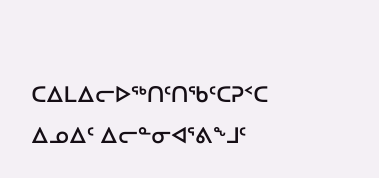ᑕᐃᒪᐃᓕᐅᖅᑎᑦᑎᖃᑦᑕᕈᑉᑕ ᐃᓄᐃᑦ ᐃᓕᓐᓂᐊᕐᕕᖕᒧᑦ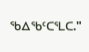ᖃᐃᖃᑦᑕᕐᒪᑕ."